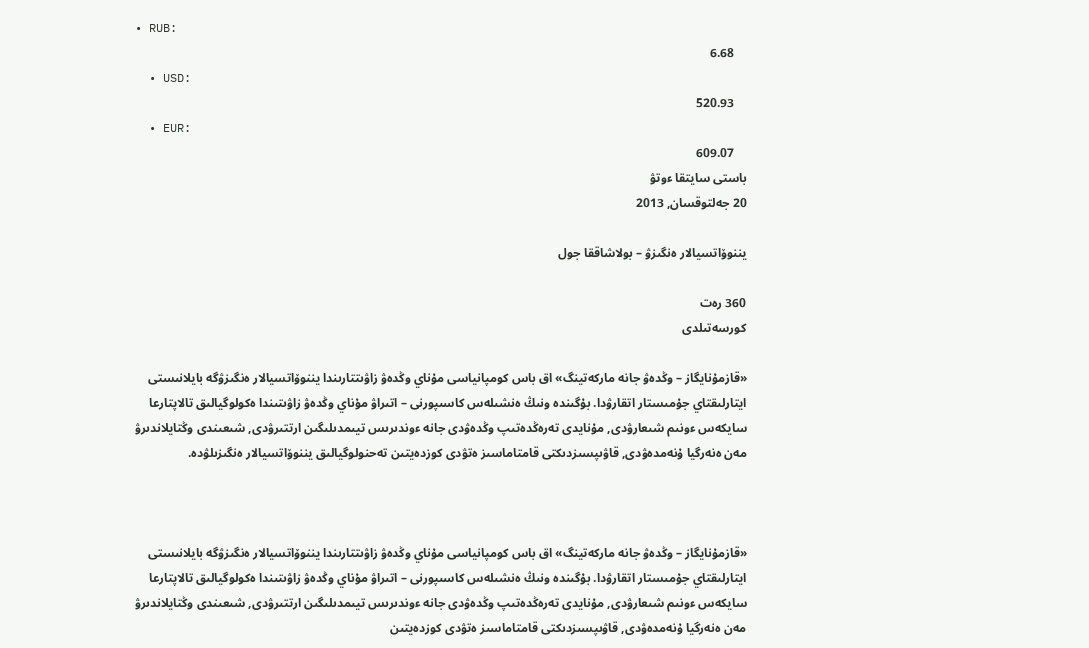• RUB:
    6.68
  • USD:
    520.93
  • EUR:
    609.07
باستى سايتقا ءوتۋ
20 جەلتوقسان, 2013

يننوۆاتسيالار ەنگىزۋ – بولاشاققا جول

360 رەت
كورسەتىلدى

«قازمۇنايگاز – وڭدەۋ جانە ماركەتينگ» اق باس كومپانياسى مۇناي وڭدەۋ زاۋىتتارىندا يننوۆاتسيالار ەنگىزۋگە بايلانىستى ايتارلىقتاي جۇمىستار اتقارۋدا. بۇگىندە ونىڭ ەنشىلەس كاسىپورنى – اتىراۋ مۇناي وڭدەۋ زاۋىتىندا ەكولوگيالىق تالاپتارعا سايكەس ءونىم شىعارۋدى, مۇنايدى تەرەڭدەتىپ وڭدەۋدى جانە ءوندىرىس تيىمدىلىگىن ارتتىرۋدى, شىعىندى وڭتايلاندىرۋ مەن ەنەرگيا ۇنەمدەۋدى, قاۋىپسىزدىكتى قامتاماسىز ەتۋدى كوزدەيتىن تەحنولوگيالىق يننوۆاتسيالار ەنگىزىلۋدە.



«قازمۇنايگاز – وڭدەۋ جانە ماركەتينگ» اق باس كومپانياسى مۇناي وڭدەۋ زاۋىتتارىندا يننوۆاتسيالار ەنگىزۋگە بايلانىستى ايتارلىقتاي جۇمىستار اتقارۋدا. بۇگىندە ونىڭ ەنشىلەس كاسىپورنى – اتىراۋ مۇناي وڭدەۋ زاۋىتىندا ەكولوگيالىق تالاپتارعا سايكەس ءونىم شىعارۋدى, مۇنايدى تەرەڭدەتىپ وڭدەۋدى جانە ءوندىرىس تيىمدىلىگىن ارتتىرۋدى, شىعىندى وڭتايلاندىرۋ مەن ەنەرگيا ۇنەمدەۋدى, قاۋىپسىزدىكتى قامتاماسىز ەتۋدى كوزدەيتىن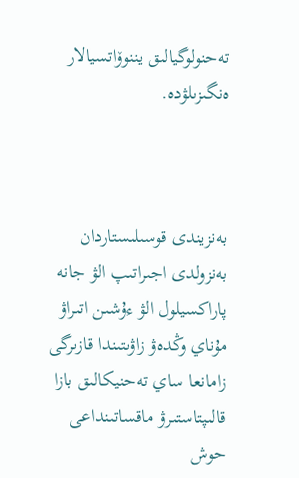تەحنولوگيالىق يننوۆاتسيالار ەنگىزىلۋدە.



بەنزيندى قوسىلىستاردان بەنزولدى اجىراتىپ الۋ جانە پاراكسيلول الۋ ءۇشىن اتىراۋ مۇناي وڭدەۋ زاۋىتىندا قازىرگى زامانعا ساي تەحنيكالىق بازا قالىپتاستىرۋ ماقساتىنداعى حوش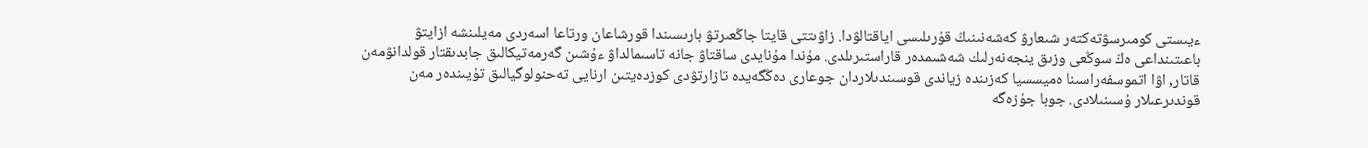ءيىستى كومىرسۋتەكتەر شىعارۋ كەشەنىنىڭ قۇرىلىسى اياقتالۋدا. زاۋىتتى قايتا جاڭعىرتۋ بارىسىندا قورشاعان ورتاعا اسەردى مەيلىنشە ازايتۋ باعىتىنداعى ەڭ سوڭعى وزىق ينجەنەرلىك شەشىمدەر قاراستىرىلدى. مۇندا مۇنايدى ساقتاۋ جانە تاسىمالداۋ ءۇشىن گەرمەتيكالىق جابدىقتار قولدانۋمەن قاتار, اۋا اتموسفەراسىنا ەميسسيا كەزىندە زياندى قوسىندىلاردان جوعارى دەڭگەيدە تازارتۋدى كوزدەيتىن ارنايى تەحنولوگيالىق تۇيىندەر مەن قوندىرعىلار ۇسىنىلادى. جوبا جۇزەگە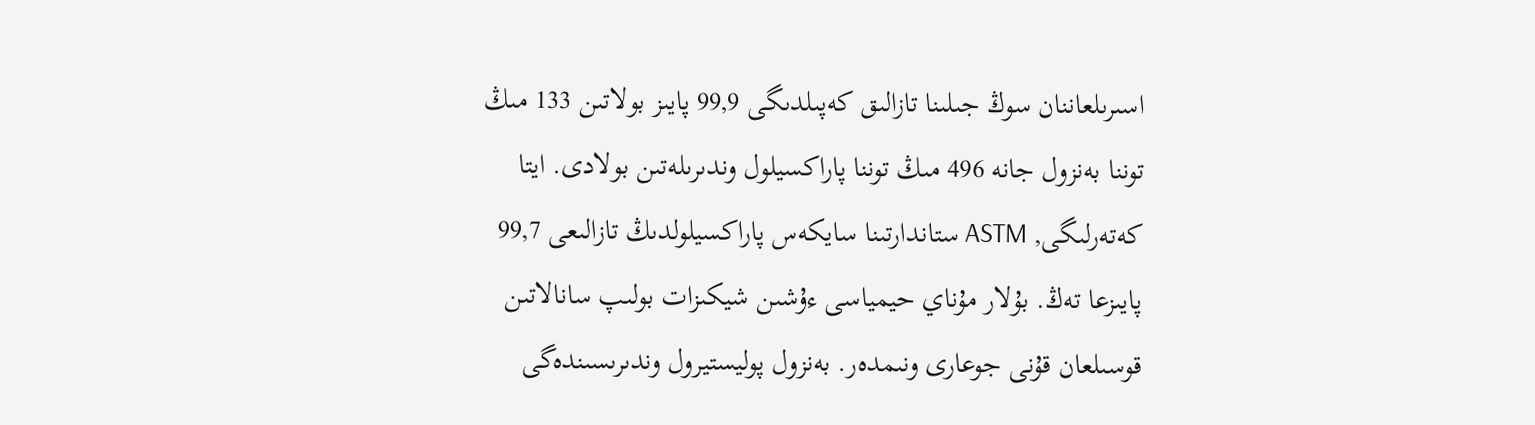اسىرىلعاننان سوڭ جىلىنا تازالىق كەپىلدىگى 99,9 پايىز بولاتىن 133 مىڭ توننا بەنزول جانە 496 مىڭ توننا پاراكسيلول وندىرىلەتىن بولادى. ايتا كەتەرلىگى, ASTM ستاندارتىنا سايكەس پاراكسيلولدىڭ تازالىعى 99,7 پايىزعا تەڭ. بۇلار مۇناي حيمياسى ءۇشىن شيكىزات بولىپ سانالاتىن قوسىلعان قۇنى جوعارى ونىمدەر. بەنزول پوليستيرول وندىرىسىندەگى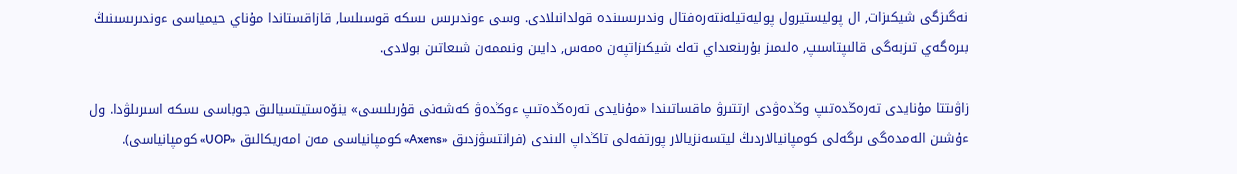نەگىزگى شيكىزات, ال پوليستيرول پوليەتيلەنتەرەفتال وندىرىسىندە قولدانىلادى. وسى ءوندىرىس ىسكە قوسىلسا, قازاقستاندا مۇناي حيمياسى ءوندىرىسىنىڭ بىرەگەي تىزبەگى قالىپتاسىپ, ەلىمىز بۇرىنعىداي تەك شيكىزاتپەن ەمەس, دايىن ونىممەن شىعاتىن بولادى.

زاۋىتتا مۇنايدى تەرەڭدەتىپ وڭدەۋدى ارتتىرۋ ماقساتىندا «مۇنايدى تەرەڭدەتىپ ءوڭدەۋ كەشەنى قۇرىلىسى» ينۆەستيتسيالىق جوباسى ىسكە اسىرىلۋدا. ول ءۇشىن الەمدەگى ىرگەلى كومپانيالاردىڭ ليتسەنزيالار پورتفەلى تاڭداپ الىندى (فرانتسۋزدىق «Axens» كومپانياسى مەن امەريكالىق «UOP» كومپانياسى).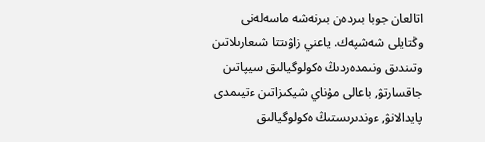اتالعان جوبا بىردەن بىرنەشە ماسەلەنى وڭتايلى شەشپەك. ياعني زاۋىتتا شىعارىلاتىن وتىندىق ونىمدەردىڭ ەكولوگيالىق سيپاتىن جاقسارتۋ, باعالى مۇناي شيكىزاتىن ءتيىمدى پايدالانۋ, ءوندىرىستىڭ ەكولوگيالىق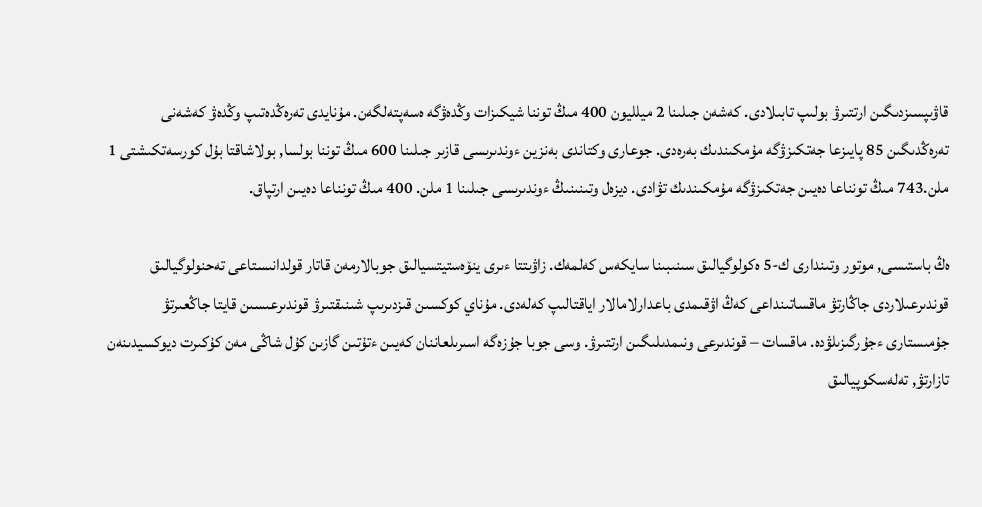قاۋىپسىزدىگىن ارتتىرۋ بولىپ تابىلادى. كەشەن جىلىنا 2 ميلليون 400 مىڭ توننا شيكىزات وڭدەۋگە ەسەپتەلگەن. مۇنايدى تەرەڭدەتىپ وڭدەۋ كەشەنى تەرەڭدىگىن 85 پايىزعا جەتكىزۋگە مۇمكىندىك بەرەدى. جوعارى وكتاندى بەنزين ءوندىرىسى قازىر جىلىنا 600 مىڭ توننا بولسا, بولاشاقتا بۇل كورسەتكىشتى 1 ملن.743 مىڭ تونناعا دەيىن جەتكىزۋگە مۇمكىندىك تۋادى. ديزەل وتىنىنىڭ ءوندىرىسى جىلىنا 1 ملن. 400 مىڭ تونناعا دەيىن ارتپاق.

ەڭ باستىسى, موتور وتىندارى ك-5 ەكولوگيالىق سىنىبىنا سايكەس كەلمەك. زاۋىتتا ءىرى ينۆەستيتسيالىق جوبالارمەن قاتار قولدانىستاعى تەحنولوگيالىق قوندىرعىلاردى جاڭارتۋ ماقساتىنداعى كەڭ اۋقىمدى باعدارلامالار اياقتالىپ كەلەدى. مۇناي كوكسىن قىزدىرىپ شىنىقتىرۋ قوندىرعىسىن قايتا جاڭعىرتۋ جۇمىستارى ءجۇرگىزىلۋدە. ماقسات – قوندىرعى ونىمدىلىگىن ارتتىرۋ. وسى جوبا جۇزەگە اسىرىلعاننان كەيىن ءتۇتىن گازىن كۇل شاڭى مەن كۇكىرت ديوكسيدىنەن تازارتۋ, تەلەسكوپيالىق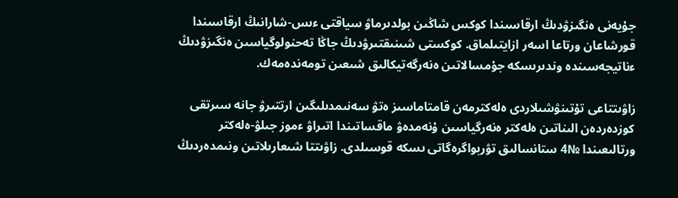جۇيەنى ەنگىزۋدىڭ ارقاسىندا كوكس شاڭىن بولدىرماۋ سياقتى ءىس-شارانىڭ ارقاسىندا قورشاعان ورتاعا اسەر ازايتىلماق. كوكستى شىنىقتىرۋدىڭ جاڭا تەحنولوگياسىن ەنگىزۋدىڭ ءناتيجەسىندە وندىرىسكە جۇمسالاتىن ەنەرگەتيكالىق شىعىن تومەندەمەك.

زاۋىتتاعى تۇتىنۋشىلاردى ەلەكترمەن قامتاماسىز ەتۋ سەنىمدىلىگىن ارتتىرۋ جانە سىرتقى كوزدەردەن الىناتىن ەلەكتر ەنەرگياسىن ۇنەمدەۋ ماقساتىندا اتىراۋ ءموز جىلۋ-ەلەكتر ورتالىعىندا №4 ستانسالىق تۋربواگرەگاتى ىسكە قوسىلدى. زاۋىتتا شىعارىلاتىن ونىمدەردىڭ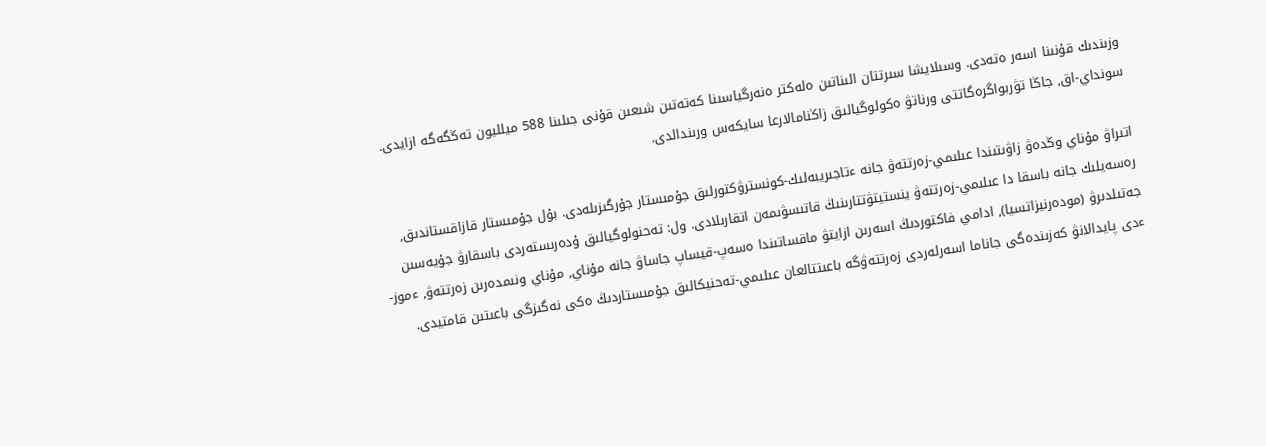وزىندىك قۇنىنا اسەر ەتەدى. وسىلايشا سىرتتان الىناتىن ەلەكتر ەنەرگياسىنا كەتەتىن شىعىن قۇنى جىلىنا 588 ميلليون تەڭگەگە ازايدى. سونداي-اق, جاڭا تۋربواگرەگاتتى ورناتۋ ەكولوگيالىق زاڭنامالارعا سايكەس ورىندالدى.

اتىراۋ مۇناي وڭدەۋ زاۋىتىندا عىلىمي-زەرتتەۋ جانە ءتاجىريبەلىك-كونسترۋكتورلىق جۇمىستار جۇرگىزىلەدى. بۇل جۇمىستار قازاقستاندىق, رەسەيلىك جانە باسقا دا عىلىمي-زەرتتەۋ ينستيتۋتتارىنىڭ قاتىسۋىمەن اتقارىلادى. ول: تەحنولوگيالىق ۇدەرىستەردى باسقارۋ جۇيەسىن جەتىلدىرۋ (مودەرنيزاتسيا), ادامي فاكتوردىڭ اسەرىن ازايتۋ ماقساتىندا ەسەپ-قيساپ جاساۋ جانە مۇناي, مۇناي ونىمدەرىن زەرتتەۋ, ءموز-ءدى پايدالانۋ كەزىندەگى جاناما اسەرلەردى زەرتتەۋگە باعىتتالعان عىلىمي-تەحنيكالىق جۇمىستاردىڭ ەكى نەگىزگى باعىتىن قامتيدى.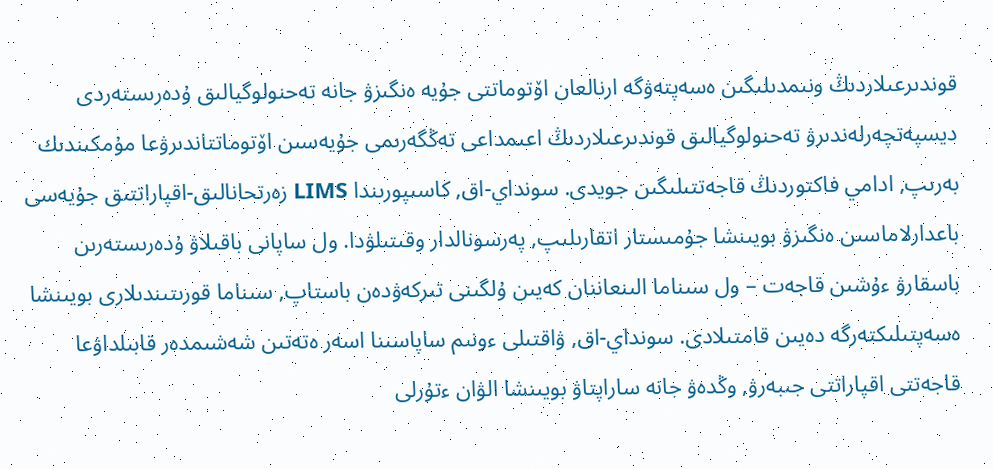قوندىرعىلاردىڭ ونىمدىلىگىن ەسەپتەۋگە ارنالعان اۆتوماتتى جۇيە ەنگىزۋ جانە تەحنولوگيالىق ۇدەرىستەردى ديسپەتچەرلەندىرۋ تەحنولوگيالىق قوندىرعىلاردىڭ اعىمداعى تەڭگەرىمى جۇيەسىن اۆتوماتتاندىرۋعا مۇمكىندىك بەرىپ, ادامي فاكتوردىڭ قاجەتتىلىگىن جويدى. سونداي-اق, كاسىپورىندا LIMS زەرتحانالىق-اقپاراتتىق جۇيەسى باعدارلاماسىن ەنگىزۋ بويىنشا جۇمىستار اتقارىلىپ, پەرسونالدار وقىتىلۋدا. ول ساپانى باقىلاۋ ۇدەرىستەرىن باسقارۋ ءۇشىن قاجەت – ول سىناما الىنعاننان كەيىن ۇلگىنى تىركەۋدەن باستاپ, سىناما قورىتىندىلارى بويىنشا ەسەپتىلىكتەرگە دەيىن قامتىلادى. سونداي-اق, ۋاقتىلى ءونىم ساپاسىنا اسەر ەتەتىن شەشىمدەر قابىلداۋعا قاجەتتى اقپاراتتى جىبەرۋ, وڭدەۋ جانە ساراپتاۋ بويىنشا الۋان ءتۇرلى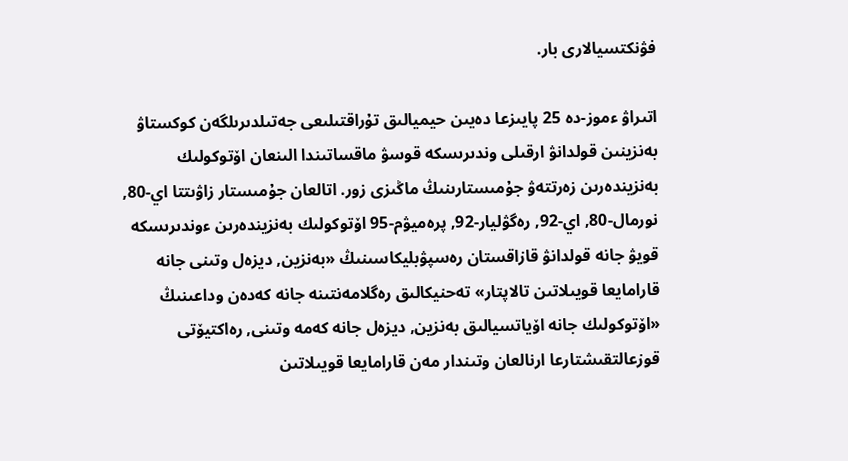فۋنكتسيالارى بار.

اتىراۋ ءموز-دە 25 پايىزعا دەيىن حيميالىق تۇراقتىلىعى جەتىلدىرىلگەن كوكستاۋ بەنزينىن قولدانۋ ارقىلى وندىرىسكە قوسۋ ماقساتىندا الىنعان اۆتوكولىك بەنزيندەرىن زەرتتەۋ جۇمىستارىنىڭ ماڭىزى زور. اتالعان جۇمىستار زاۋىتتا اي-80, نورمال-80, اي-92, رەگۋليار-92, پرەميۋم-95 اۆتوكولىك بەنزيندەرىن ءوندىرىسكە قويۋ جانە قولدانۋ قازاقستان رەسپۋبليكاسىنىڭ «بەنزين, ديزەل وتىنى جانە قارامايعا قويىلاتىن تالاپتار» تەحنيكالىق رەگلامەنتىنە جانە كەدەن وداعىنىڭ «اۆتوكولىك جانە اۆياتسيالىق بەنزين, ديزەل جانە كەمە وتىنى, رەاكتيۆتى قوزعالتقىشتارعا ارنالعان وتىندار مەن قارامايعا قويىلاتىن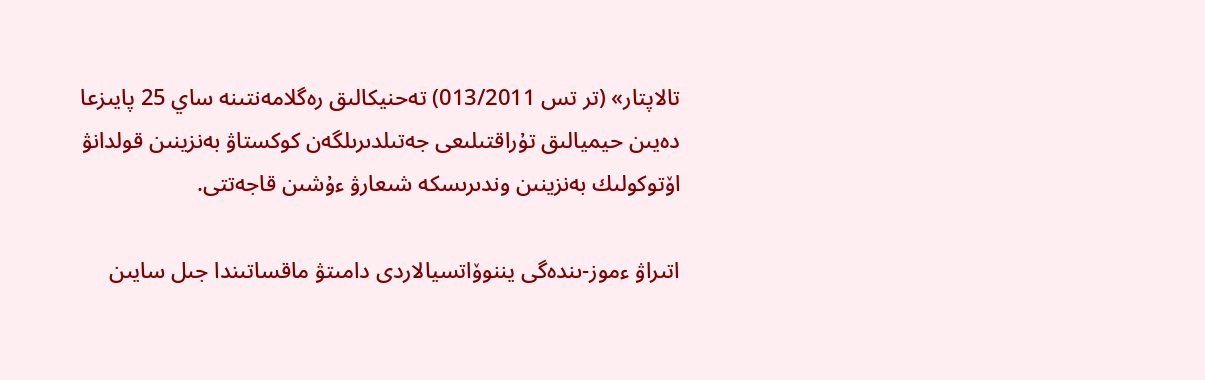تالاپتار» (تر تس 013/2011) تەحنيكالىق رەگلامەنتىنە ساي 25 پايىزعا دەيىن حيميالىق تۇراقتىلىعى جەتىلدىرىلگەن كوكستاۋ بەنزينىن قولدانۋ اۆتوكولىك بەنزينىن وندىرىسكە شىعارۋ ءۇشىن قاجەتتى.

اتىراۋ ءموز-ىندەگى يننوۆاتسيالاردى دامىتۋ ماقساتىندا جىل سايىن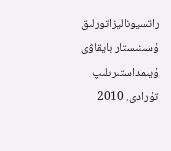راتسيوناليزاتورلىق ۇسىنىستار بايقاۋى ۇيىمداستىرىلىپ تۇرادى. 2010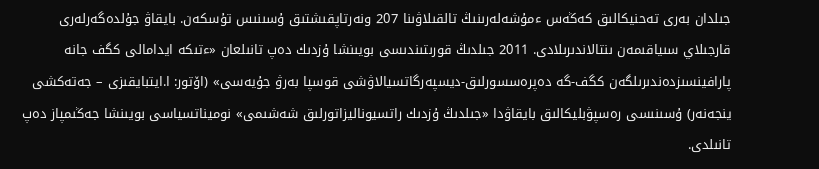جىلدان بەرى تەحنيكالىق كەڭەس ءمۇشەلەرىنىڭ تالقىلاۋىنا 207 ونەرتاپقىشتىق ۇسىنىس تۇسكەن. بايقاۋ جۇلدەگەرلەرى قارجىلاي سىياقىمەن ىنتالاندىرىلادى. 2011 جىلدىڭ قورىتىندىسى بويىنشا ۇزدىك دەپ تانىلعان «ءتىكە ايدامالى كگف جانە پارافينسىزدەندىرىلگەن كگف-گە دەپرەسسورلىق-ديسپەرگاتسيالاۋشى قوسپا بەرۋ جۇيەسى» (اۆتور: ا.ايتبايقىزى – جەتەكشى ينجەنەر) ۇسىنىسى رەسپۋبليكالىق بايقاۋدا «جىلدىڭ ۇزدىك راتسيوناليزاتورلىق شەشىمى» نوميناتسياسى بويىنشا جەڭىمپاز دەپ تانىلدى.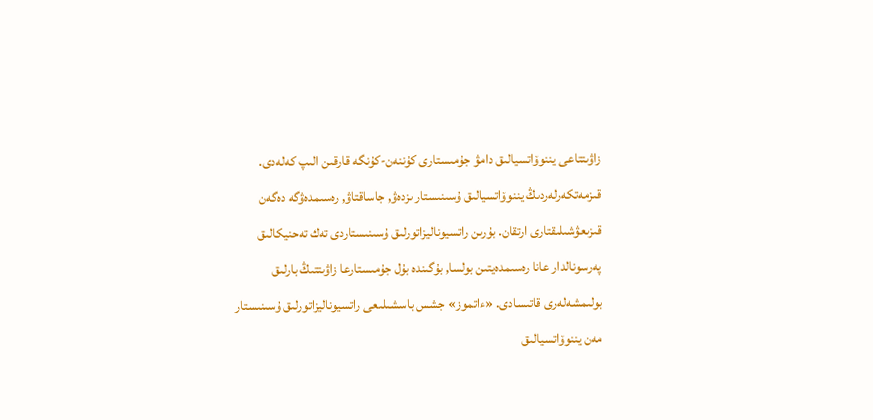زاۋىتتاعى يننوۆاتسيالىق دامۋ جۇمىستارى كۇننەن-كۇنگە قارقىن الىپ كەلەدى. قىزمەتكەرلەردىڭ يننوۆاتسيالىق ۇسىنىستار ىزدەۋ, جاساقتاۋ, رەسىمدەۋگە دەگەن قىزىعۋشىلىقتارى ارتقان. بۇرىن راتسيوناليزاتورلىق ۇسىنىستاردى تەك تەحنيكالىق پەرسونالدار عانا رەسىمدەيتىن بولسا, بۇگىندە بۇل جۇمىستارعا زاۋىتتىڭ بارلىق بولىمشەلەرى قاتىسادى. «ءاتموز» جشس باسشىلىعى راتسيوناليزاتورلىق ۇسىنىستار مەن يننوۆاتسيالىق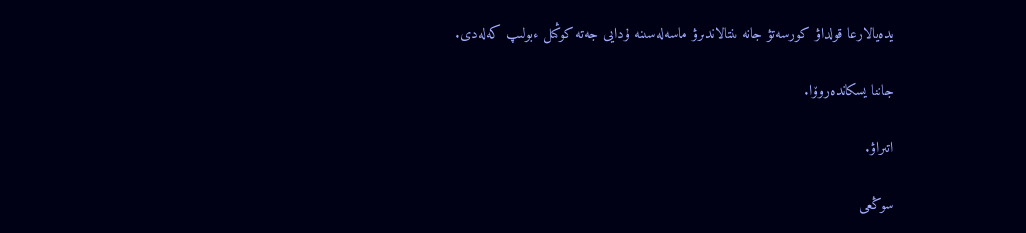يدەيالارعا قولداۋ كورسەتۋ جانە ىنتالاندىرۋ ماسەلەسىنە ۇدايى جەتە كوڭىل ءبولىپ كەلەدى.

جاننا يسكاندەروۆا.

اتىراۋ.

سوڭعى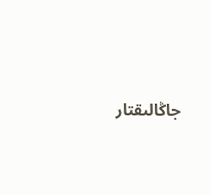جاڭالىقتار